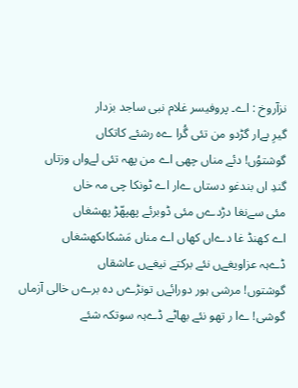نزآروخ : اے۔ پروفیسر غلام نبی ساجد بزدار
گیرِ بےار گڑدو من تئی گُرا ےہ رشئے کاتکاں
گوشتوُں! دئے مناں چھی اے من پھہ تئی لےواں وزتاں
گندِ اں بندغو دستاں ےار اے ٹونکا چی مہ خاں
مئی سےنغا دڑدےں مئی ڈوبرئے پھپھّڑ پھشغاں
اے کھنڈ غا دےاں کھاں اے مناں مَشکاںکھشغاں
ڈےہہ عزاویغےں نئے برکتے نیغےں عاشقاں
گوشتوں! مرشی ہور دورائےں تونڑےں دہ برےں خالی آزماں
گوشی! ےا ر تھو نئے بھاٹے ڈےہہ سوتکہ شئے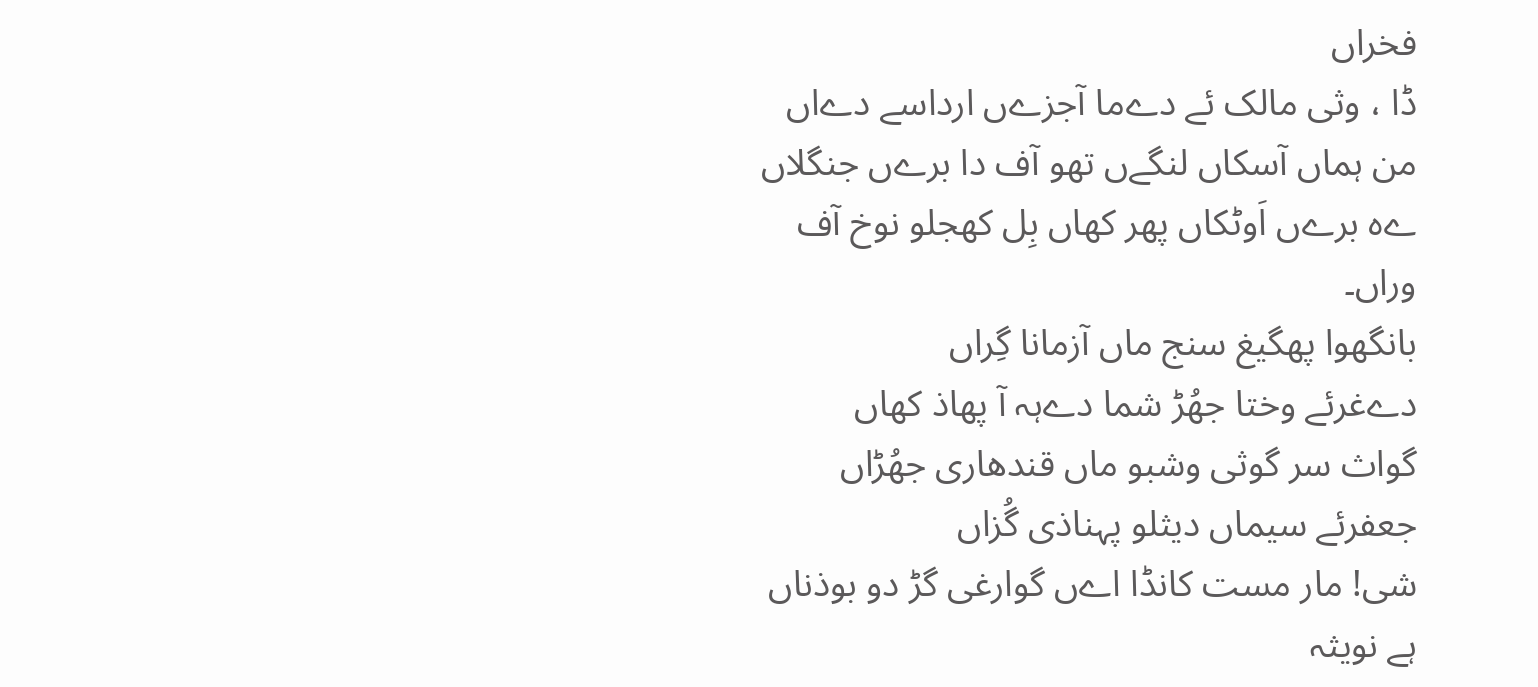فخراں
ڈا ، وثی مالک ئے دےما آجزےں ارداسے دےاں
من ہماں آسکاں لنگےں تھو آف دا برےں جنگلاں
ےہ برےں اَوٹکاں پھر کھاں بِل کھجلو نوخ آف وراں۔
بانگھوا پھگیغ سنج ماں آزمانا گِراں
دےغرئے وختا جھُڑ شما دےہہ آ پھاذ کھاں
گواث سر گوثی وشبو ماں قندھاری جھُڑاں
جعفرئے سیماں دیثلو پہناذی گُزاں
شی! مار مست کانڈا اےں گوارغی گڑ دو بوذناں
ہے نویثہ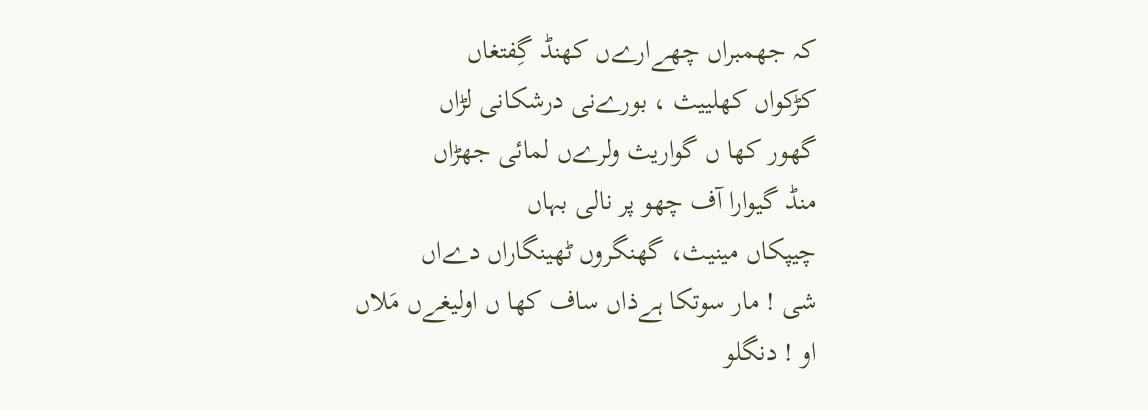کہ جھمبراں چھےارےں کھنڈ گِفتغاں
کڑکواں کھلییث ، بورےنی درشکانی لڑاں
گھور کھا ں گواریث ولرےں لمائی جھڑاں
منڈ گیوارا آف چھو پر نالی بہاں
چیپکاں مینیث، گھنگروں ٹھینگاراں دےاں
شی ! مار سوتکا ہےذاں ساف کھا ں اولیغےں مَلاں
او ! دنگلو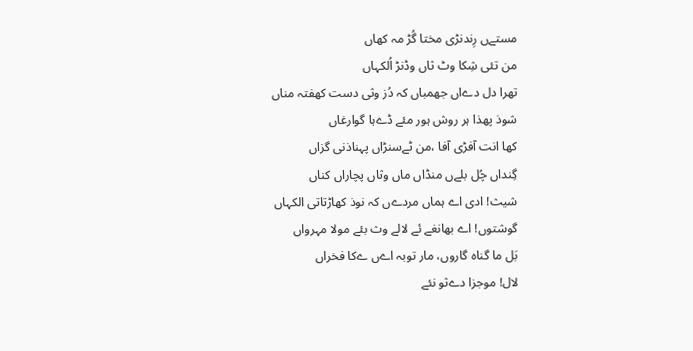مستےں رِندنڑی مختا گُڑ مہ کھاں
من تئی شِکا وٹ ثاں وڈنڑ اُلکہاں
تھرا دل دےاں جھمباں کہ دُز وثی دست کھفتہ مناں
شوذ پھذا ہر روش ہور مئے ڈےہا گوارغاں
کھا انت آفڑی آفا ،من ٹےسنڑاں پہناذنی گزاں
گِنداں چُل بلےں منڈاں ماں وثاں پچاراں کناں
شیث! ادی اے ہماں مردےں کہ نوذ کھاڑتاتی الکہاں
گوشتوں! اے بھانغے ئے لالے وث بئے مولا مہرواں
بَل ما گناہ گاروں، مار توبہ اےں ےکا فخراں
لال! موجزا دےثو نئے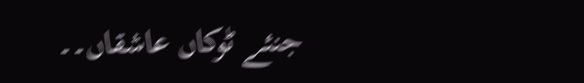جنئے ٹوکاں عاشقاں۔۔